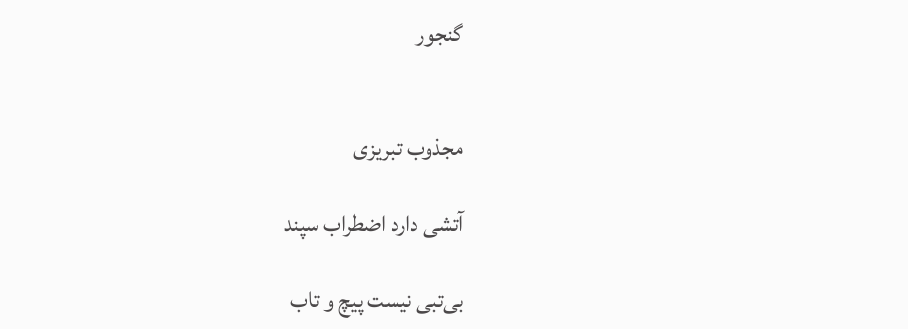گنجور


مجذوب تبریزی

آتشی دارد اضطراب سپند

بی‌تبی نیست پیچ و تاب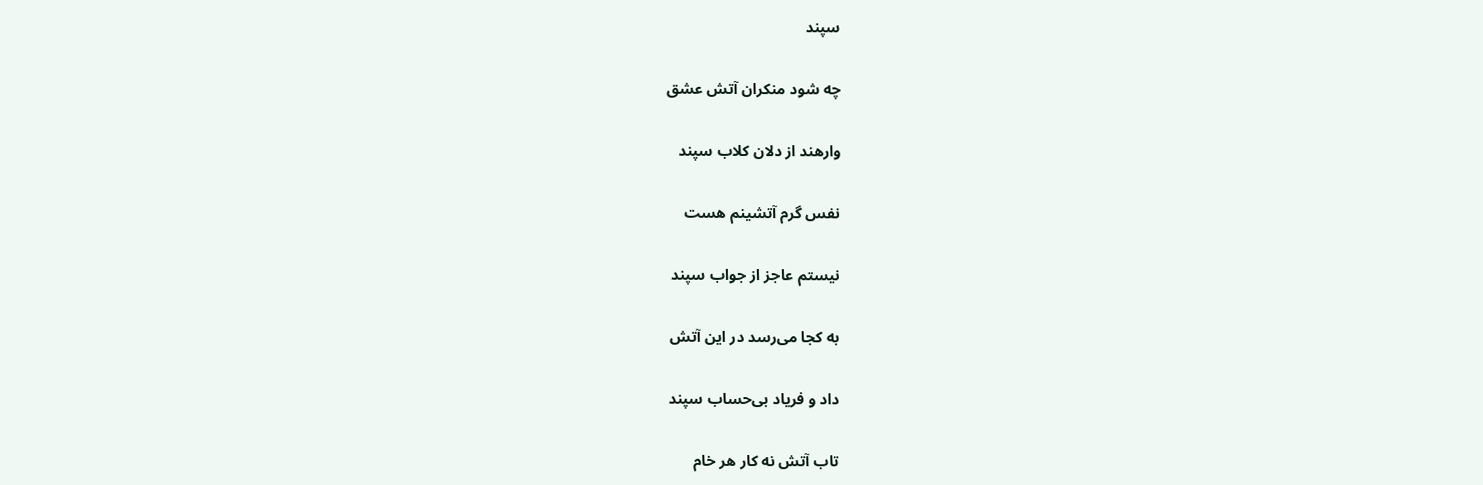سپند

چه شود منکران آتش عشق

وارهند از دلان کلاب سپند

نفس گرم آتشینم هست

نیستم عاجز از جواب سپند

به کجا می‌رسد در این آتش

داد و فریاد بی‌حساب سپند

تاب آتش نه کار هر خام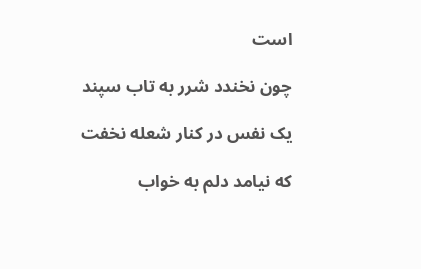است

چون نخندد شرر به تاب سپند

یک نفس در کنار شعله نخفت

که نیامد دلم به خواب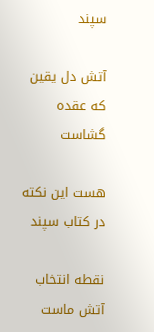سپند

آتش دل یقین که عقده گشاست

هست این نکته در کتاب سپند

نقطه انتخاب آتش ماست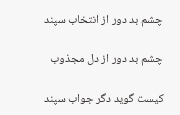چشم بد دور از انتخاب سپند

چشم بد دور از دل مجذوب

کیست گوید دگر جواب سپند